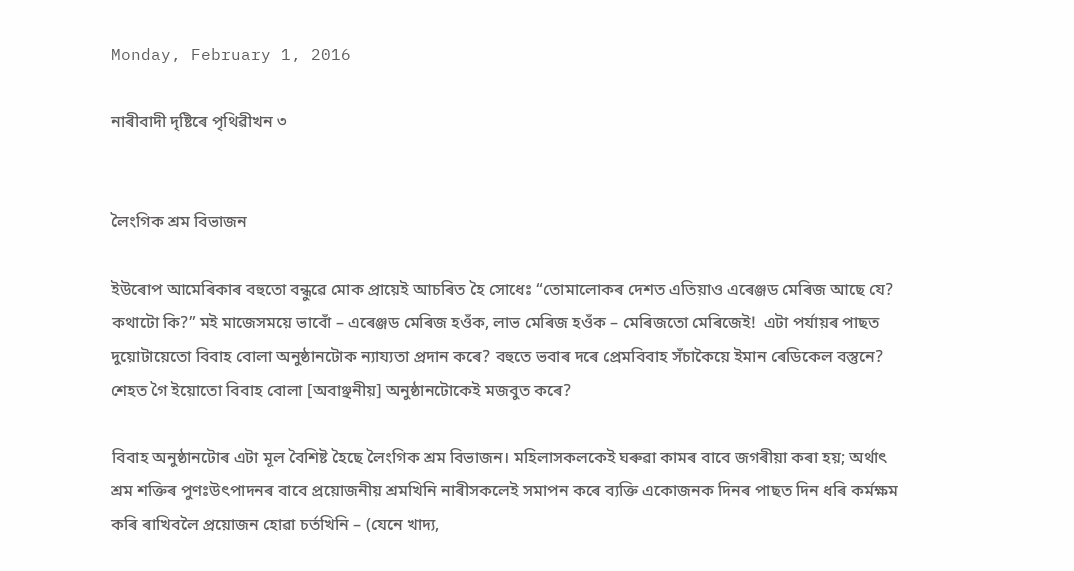Monday, February 1, 2016

নাৰীবাদী দৃষ্টিৰে পৃথিৱীখন ৩


লৈংগিক শ্রম বিভাজন

ইউৰোপ আমেৰিকাৰ বহুতো বন্ধুৱে মোক প্রায়েই আচৰিত হৈ সোধেঃ “তোমালোকৰ দেশত এতিয়াও এৰেঞ্জড মেৰিজ আছে যে? কথাটো কি?” মই মাজেসময়ে ভাবোঁ – এৰেঞ্জড মেৰিজ হওঁক, লাভ মেৰিজ হওঁক – মেৰিজতো মেৰিজেই!  এটা পর্যায়ৰ পাছত দুয়োটায়েতো বিবাহ বোলা অনুষ্ঠানটোক ন্যায্যতা প্রদান কৰে? বহুতে ভবাৰ দৰে প্রেমবিবাহ সঁচাকৈয়ে ইমান ৰেডিকেল বস্তুনে? শেহত গৈ ইয়োতো বিবাহ বোলা [অবাঞ্ছনীয়] অনুষ্ঠানটোকেই মজবুত কৰে?

বিবাহ অনুষ্ঠানটোৰ এটা মূল বৈশিষ্ট হৈছে লৈংগিক শ্রম বিভাজন। মহিলাসকলকেই ঘৰুৱা কামৰ বাবে জগৰীয়া কৰা হয়; অর্থাৎ শ্রম শক্তিৰ পুণঃউৎপাদনৰ বাবে প্রয়োজনীয় শ্রমখিনি নাৰীসকলেই সমাপন কৰে ব্যক্তি একোজনক দিনৰ পাছত দিন ধৰি কর্মক্ষম কৰি ৰাখিবলৈ প্রয়োজন হোৱা চর্তখিনি – (যেনে খাদ্য,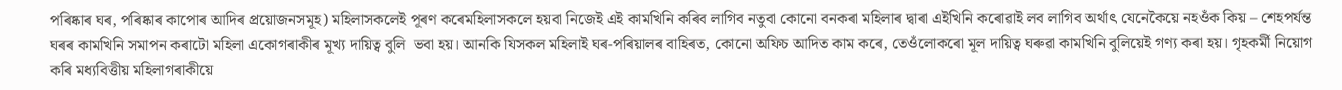পৰিষ্কাৰ ঘৰ, পৰিষ্কাৰ কাপোৰ আদিৰ প্রয়োজনসমূহ) মহিলাসকলেই পূৰণ কৰেমহিলাসকলে হয়বা নিজেই এই কামখিনি কৰিব লাগিব নতুবা কোনো বনকৰা মহিলাৰ দ্বাৰা এইখিনি কৰোৱাই লব লাগিব অর্থাৎ যেনেকৈয়ে নহওঁক কিয় – শেহপর্যন্ত ঘৰৰ কামখিনি সমাপন কৰাটো মহিলা একোগৰাকীৰ মূখ্য দায়িত্ব বুলি  ভবা হয়। আনকি যিসকল মহিলাই ঘৰ-পৰিয়ালৰ বাহিৰত, কোনো অফিচ আদিত কাম কৰে, তেওঁলোকৰো মূল দায়িত্ব ঘৰুৱা কামখিনি বুলিয়েই গণ্য কৰা হয়। গৃহকর্মী নিয়োগ কৰি মধ্যবিত্তীয় মহিলাগৰাকীয়ে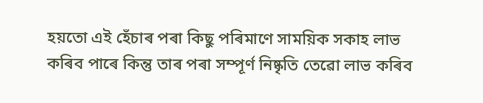হয়তো এই হেঁচাৰ পৰা কিছু পৰিমাণে সাময়িক সকাহ লাভ কৰিব পাৰে কিন্তু তাৰ পৰা সম্পূর্ণ নিষ্কৃতি তেৱো লাভ কৰিব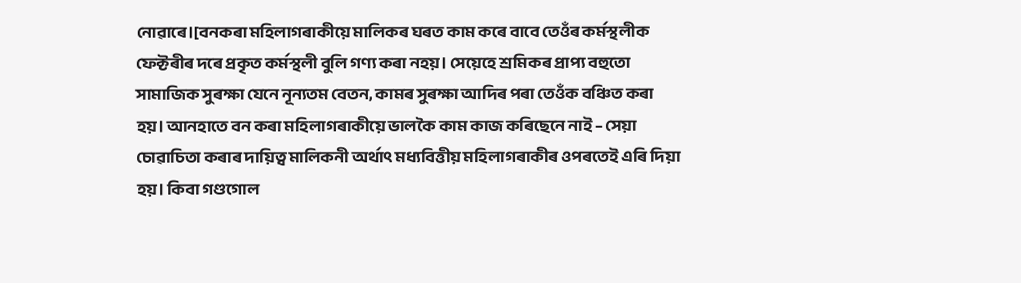নোৱাৰে।[বনকৰা মহিলাগৰাকীয়ে মালিকৰ ঘৰত কাম কৰে বাবে তেওঁৰ কর্মস্থলীক ফেক্টৰীৰ দৰে প্রকৃত কর্মস্থলী বুলি গণ্য কৰা নহয়। সেয়েহে শ্রমিকৰ প্রাপ্য বহুতো সামাজিক সুৰক্ষা যেনে নূন্যতম বেতন, কামৰ সুৰক্ষা আদিৰ পৰা তেওঁক বঞ্চিত কৰা হয়। আনহাতে বন কৰা মহিলাগৰাকীয়ে ভালকৈ কাম কাজ কৰিছেনে নাই – সেয়া চোৱাচিতা কৰাৰ দায়িত্ব মালিকনী অর্থাৎ মধ্যবিত্তীয় মহিলাগৰাকীৰ ওপৰতেই এৰি দিয়া হয়। কিবা গণ্ডগোল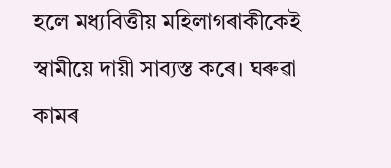হলে মধ্যবিত্তীয় মহিলাগৰাকীকেই স্বামীয়ে দায়ী সাব্যস্ত কৰে। ঘৰুৱা কামৰ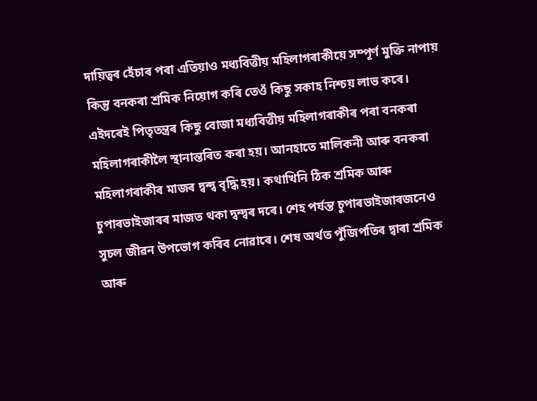দায়িত্বৰ হেঁচাৰ পৰা এতিয়াও মধ্যবিত্তীয় মহিলাগৰাকীয়ে সম্পূর্ণ মুক্তি নাপায় কিন্তু বনকৰা শ্রমিক নিয়োগ কৰি তেওঁ কিছু সকাহ নিশ্চয় লাভ কৰে। এইদৰেই পিতৃতন্ত্রৰ কিছু বোজা মধ্যবিত্তীয় মহিলাগৰাকীৰ পৰা বনকৰা মহিলাগৰাকীলৈ স্থানান্তৰিত কৰা হয়। আনহাতে মালিকনী আৰু বনকৰা মহিলাগৰাকীৰ মাজৰ দ্বন্দ্ব বৃদ্ধি হয়। কথাখিনি ঠিক শ্রমিক আৰু চুপাৰভাইজাৰৰ মাজত থকা দ্বন্দ্বৰ দৰে। শেহ পর্যন্ত চুপাৰভাইজাৰজনেও সুচল জীৱন উপভোগ কৰিব নোৱাৰে। শেষ অর্থত পুঁজিপতিৰ দ্বাৰা শ্রমিক আৰু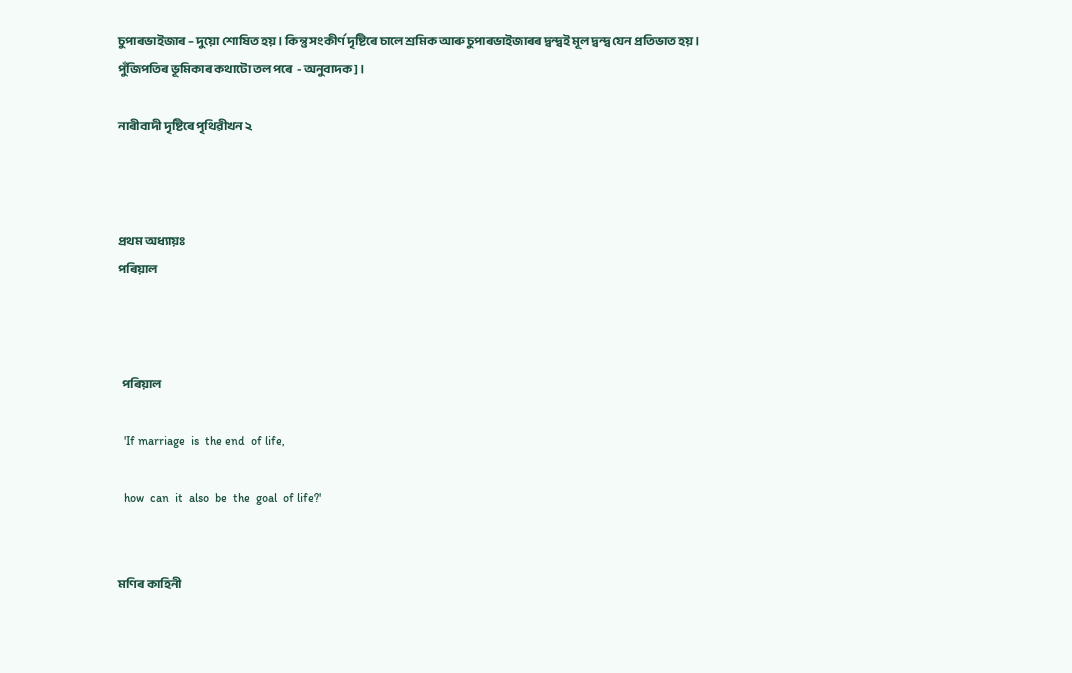চুপাৰভাইজাৰ – দুয়ো শোষিত হয়। কিন্তু সংকীর্ণ দৃষ্টিৰে চালে শ্রমিক আৰু চুপাৰভাইজাৰৰ দ্বন্দ্বই মূল দ্বন্দ্ব যেন প্রতিভাত হয়। পুঁজিপতিৰ ভূমিকাৰ কথাটো তল পৰে  - অনুবাদক] ।

নাৰীবাদী দৃষ্টিৰে পৃথিৱীখন ২



প্রথম অধ্যায়ঃ
পৰিয়াল



  পৰিয়াল

  'If marriage  is  the end  of life,

  how  can  it  also  be  the  goal  of life?'


মণিৰ কাহিনী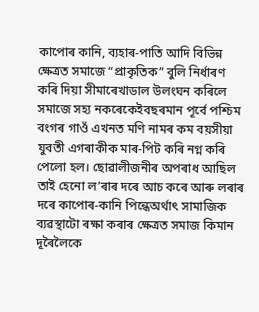কাপোৰ কানি, ব্যহাৰ-পাতি আদি বিভিন্ন ক্ষেত্রত সমাজে “প্রাকৃতিক” বুলি নির্ধাৰণ কৰি দিয়া সীমাৰেখাডাল উলংঘন কৰিলে সমাজে সহ্য নকৰেকেইবছৰমান পূর্বে পশ্চিম বংগৰ গাওঁ এখনত মণি নামৰ কম বয়সীয়া যুবতী এগৰাকীক মাৰ-পিট কৰি নগ্ন কৰি পেলো হল। ছোৱালীজনীৰ অপৰাধ আছিল তাই হেনো ল’ৰাৰ দৰে আচ কৰে আৰু লৰাৰ দৰে কাপোৰ-কানি পিন্ধেঅর্থাৎ সামাজিক ব্যৱস্থাটো ৰক্ষা কৰাৰ ক্ষেত্রত সমাজ কিমান দূৰৈলৈকে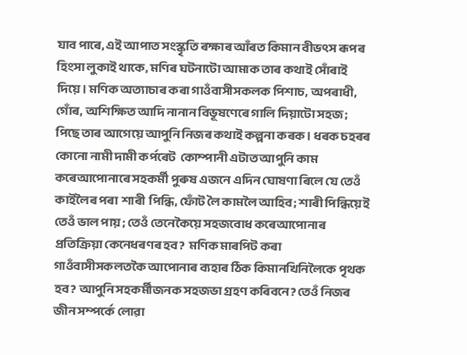যাব পাৰে, এই আপাত সংস্কৃতি ৰক্ষাৰ আঁৰত কিমান বীভৎস ৰূপৰ হিংসা লুকাই থাকে, মণিৰ ঘটনাটো আমাক তাৰ কথাই সোঁৰাই দিয়ে। মণিক অত্যাচাৰ কৰা গাওঁবাসীসকলক পিশাচ, অপৰাধী, গোঁৰ, অশিক্ষিত আদি নানান বিভূষণেৰে গালি দিয়াটো সহজ; পিছে তাৰ আগেয়ে আপুনি নিজৰ কথাই কল্পনা কৰক। ধৰক চহৰৰ কোনো নামী দামী কর্পৰেট  কোম্পানী এটাত আপুনি কাম কৰেআপোনাৰে সহকর্মী পুৰুষ এজনে এদিন ঘোষণা ৰিলে যে তেওঁ কাইলৈৰ পৰা  শাৰী  পিন্ধি, ফোঁট লৈ কামলৈ আহিব; শাৰী পিন্ধিয়েই তেওঁ ভাল পায়; তেওঁ তেনেকৈয়ে সহজবোধ কৰেআপোনাৰ প্রতিক্রিয়া কেনেধৰণৰ হব?  মণিক মাৰপিট কৰা গাওঁবাসীসকলতকৈ আপোনাৰ ব্যহাৰ ঠিক কিমানখিনিলৈকে পৃথক হব? আপুনি সহকর্মীজনক সহজভা গ্রহণ কৰিবনে? তেওঁ নিজৰ জীন সম্পর্কে লোৱা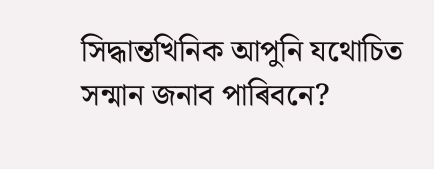সিদ্ধান্তখিনিক আপুনি যথোচিত সন্মান জনাব পাৰিবনে?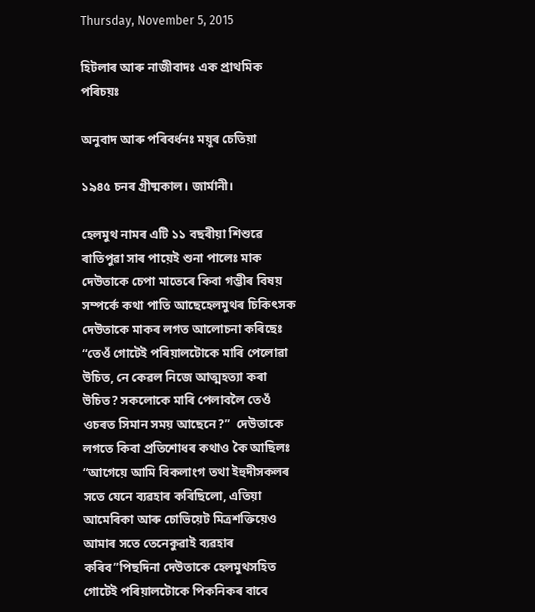Thursday, November 5, 2015

হিটলাৰ আৰু নাজীবাদঃ এক প্রাথমিক পৰিচয়ঃ

অনুবাদ আৰু পৰিবর্ধনঃ ময়ূৰ চেতিয়া

১৯৪৫ চনৰ গ্রীষ্মকাল। জার্মানী।

হেলমুথ নামৰ এটি ১১ বছৰীয়া শিশুৱে ৰাতিপুৱা সাৰ পায়েই শুনা পালেঃ মাক দেউতাকে চেপা মাতেৰে কিবা গম্ভীৰ বিষয় সম্পর্কে কথা পাতি আছেহেলমুথৰ চিকিৎসক দেউতাকে মাকৰ লগত আলোচনা কৰিছেঃ “তেওঁ গোটেই পৰিয়ালটোকে মাৰি পেলোৱা উচিত, নে কেৱল নিজে আত্মহত্যা কৰা উচিত? সকলোকে মাৰি পেলাবলৈ তেওঁ ওচৰত সিমান সময় আছেনে?”  দেউতাকে লগতে কিবা প্রতিশোধৰ কথাও কৈ আছিলঃ “আগেয়ে আমি বিকলাংগ তথা ইহুদীসকলৰ সতে যেনে ব্যৱহাৰ কৰিছিলো, এতিয়া আমেৰিকা আৰু চোভিয়েট মিত্রশক্তিয়েও আমাৰ সতে তেনেকুৱাই ব্যৱহাৰ কৰিব”পিছদিনা দেউতাকে হেলমুথসহিত গোটেই পৰিয়ালটোকে পিকনিকৰ বাবে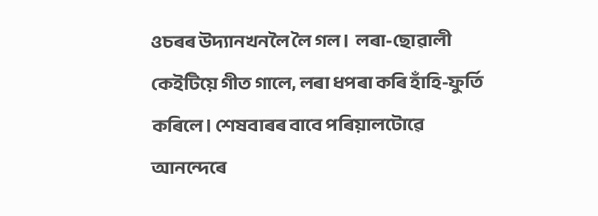ওচৰৰ উদ্যানখনলৈ লৈ গল।  লৰা-ছোৱালী কেইটিয়ে গীত গালে, লৰা ধপৰা কৰি হাঁহি-ফুর্তি কৰিলে। শেষবাৰৰ বাবে পৰিয়ালটোৱে আনন্দেৰে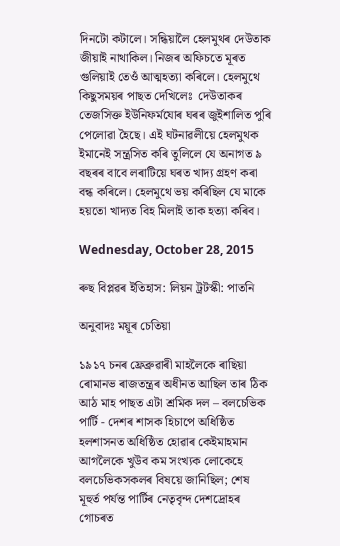দিনটো কটালে। সন্ধিয়ালৈ হেলমুথৰ দেউতাক জীয়াই নাথাকিল। নিজৰ অফিচতে মূৰত গুলিয়াই তেওঁ আত্মহত্যা কৰিলে। হেলমুথে কিছুসময়ৰ পাছত দেখিলেঃ  দেউতাকৰ তেজসিক্ত ইউনিফর্মযোৰ ঘৰৰ জুইশালিত পুৰি পেলোৱা হৈছে। এই ঘটনাৱলীয়ে হেলমুথক ইমানেই সন্ত্রসিত কৰি তুলিলে যে অনাগত ৯ বছৰৰ বাবে লৰাটিয়ে ঘৰত খাদ্য গ্রহণ কৰা বন্ধ কৰিলে। হেলমুথে ভয় কৰিছিল যে মাকে হয়তো খাদ্যত বিহ মিলাই তাক হত্যা কৰিব।

Wednesday, October 28, 2015

ৰুছ বিপ্লৱৰ ইতিহাস: লিয়ন ট্রটস্কী: পাতনি

অনুবাদঃ ময়ূৰ চেতিয়া

১৯১৭ চনৰ ফ্রেব্রুৱাৰী মাহলৈকে ৰাছিয়া  ৰোমানভ ৰাজতন্ত্রৰ অধীনত আছিল তাৰ ঠিক আঠ মাহ পাছত এটা শ্রমিক দল – বলচেভিক পার্টি - দেশৰ শাসক হিচাপে অধিষ্ঠিত হলশাসনত অধিষ্ঠিত হোৱাৰ কেইমাহমান আগলৈকে খুউব কম সংখ্যক লোকেহে বলচেভিকসকলৰ বিষয়ে জানিছিল; শেষ মূহুর্ত পর্যন্ত পার্টিৰ নেতৃবৃন্দ দেশদ্রোহৰ গোচৰত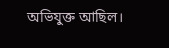অভিযুক্ত আছিল।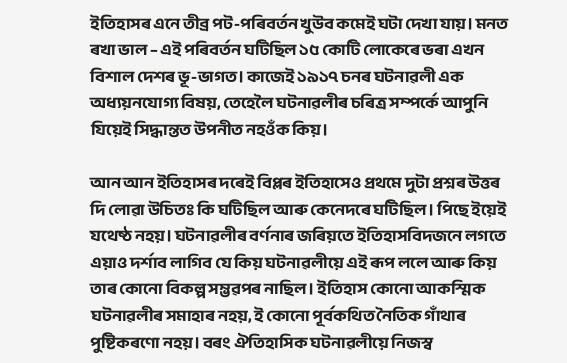ইতিহাসৰ এনে তীব্র পট-পৰিবর্তন খুউব কমেই ঘটা দেখা যায়। মনত ৰখা ভাল – এই পৰিবর্তন ঘটিছিল ১৫ কোটি লোকেৰে ভৰা এখন বিশাল দেশৰ ভূ-ভাগত। কাজেই ১৯১৭ চনৰ ঘটনাৱলী এক অধ্যয়নযোগ্য বিষয়, তেহেলৈ ঘটনাৱলীৰ চৰিত্র সম্পর্কে আপুনি যিয়েই সিদ্ধান্তত উপনীত নহওঁক কিয়।

আন আন ইতিহাসৰ দৰেই বিপ্লৰ ইতিহাসেও প্রথমে দুটা প্রশ্নৰ উত্তৰ দি লোৱা উচিতঃ কি ঘটিছিল আৰু কেনেদৰে ঘটিছিল। পিছে ইয়েই যথেষ্ঠ নহয়। ঘটনাৱলীৰ বর্ণনাৰ জৰিয়তে ইতিহাসবিদজনে লগতে এয়াও দর্শাব লাগিব যে কিয় ঘটনাৱলীয়ে এই ৰূপ ললে আৰু কিয় তাৰ কোনো বিকল্প সম্ভৱপৰ নাছিল। ইতিহাস কোনো আকস্মিক ঘটনাৱলীৰ সমাহাৰ নহয়, ই কোনো পূর্বকথিত নৈতিক গাঁথাৰ পুষ্টিকৰণো নহয়। বৰং ঐতিহাসিক ঘটনাৱলীয়ে নিজস্ব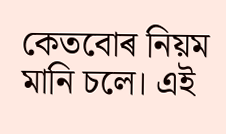কেতবোৰ নিয়ম মানি চলে। এই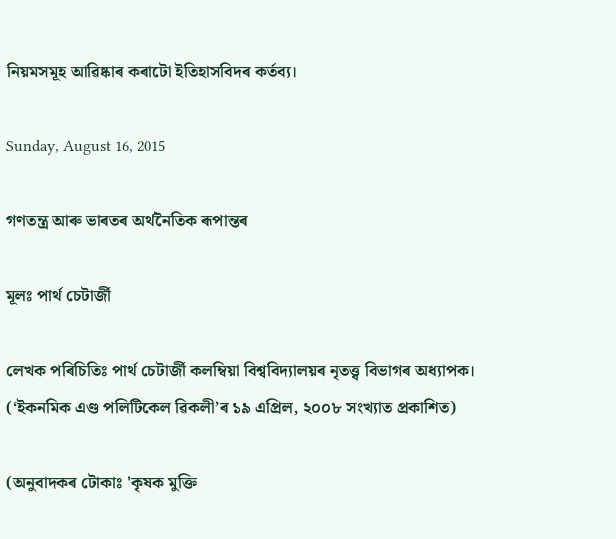নিয়মসমূহ আৱিষ্কাৰ কৰাটো ইতিহাসবিদৰ কর্তব্য।

Sunday, August 16, 2015

গণতন্ত্র আৰু ভাৰতৰ অর্থনৈতিক ৰূপান্তৰ

মূলঃ পার্থ চেটার্জী

লেখক পৰিচিতিঃ পার্থ চেটার্জী কলম্বিয়া বিশ্ববিদ্যালয়ৰ নৃতত্ত্ব বিভাগৰ অধ্যাপক।
(‘ইকনমিক এণ্ড পলিটিকেল ৱিকলী’ৰ ১৯ এপ্রিল, ২০০৮ সংখ্যাত প্রকাশিত)

(অনুবাদকৰ টোকাঃ 'কৃষক মুক্তি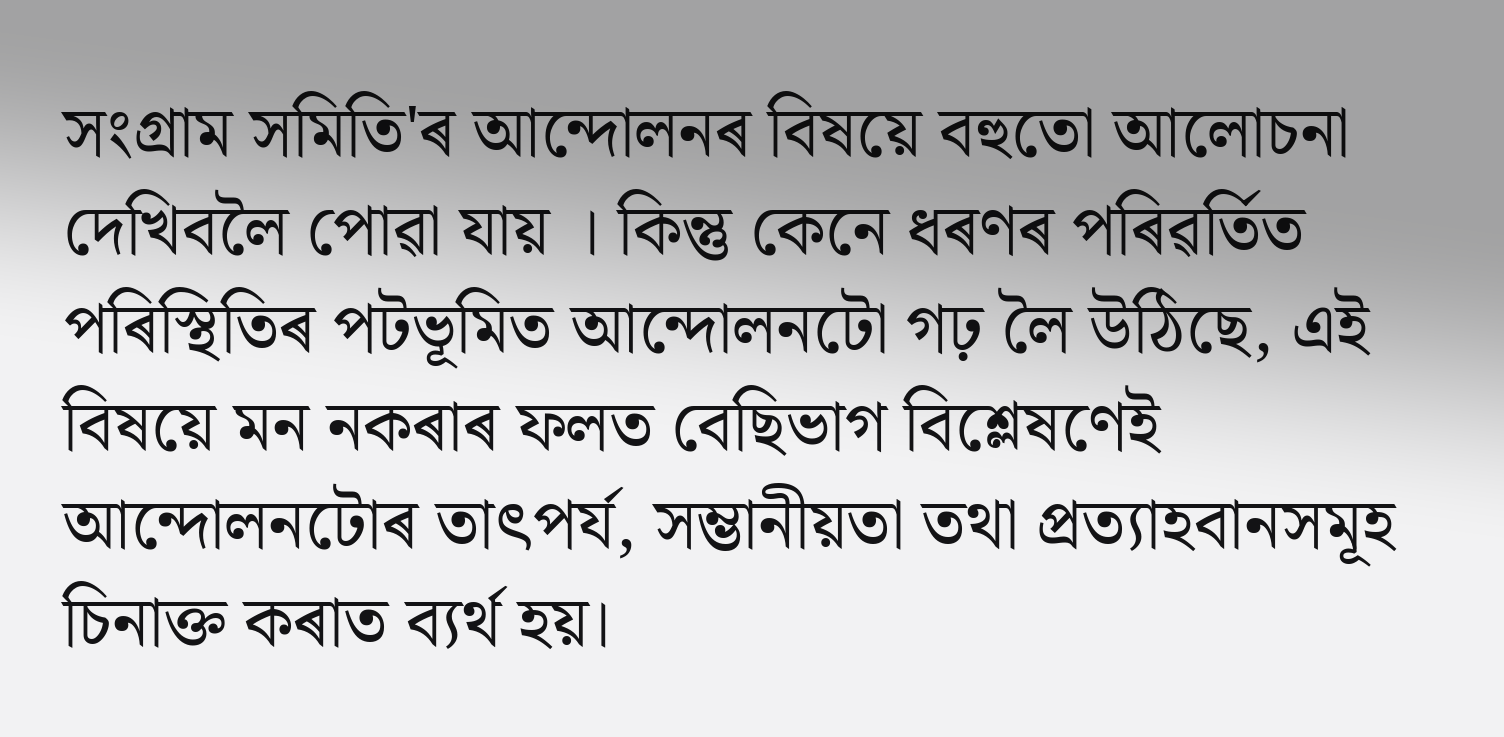সংগ্রাম সমিতি'ৰ আন্দোলনৰ বিষয়ে বহুতো আলোচনা দেখিবলৈ পোৱা যায় । কিন্তু কেনে ধৰণৰ পৰিৱর্তিত পৰিস্থিতিৰ পটভূমিত আন্দোলনটো গঢ় লৈ উঠিছে, এই বিষয়ে মন নকৰাৰ ফলত বেছিভাগ বিশ্লেষণেই আন্দোলনটোৰ তাৎপর্য, সম্ভানীয়তা তথা প্রত্যাহবানসমূহ চিনাক্ত কৰাত ব্যর্থ হয়।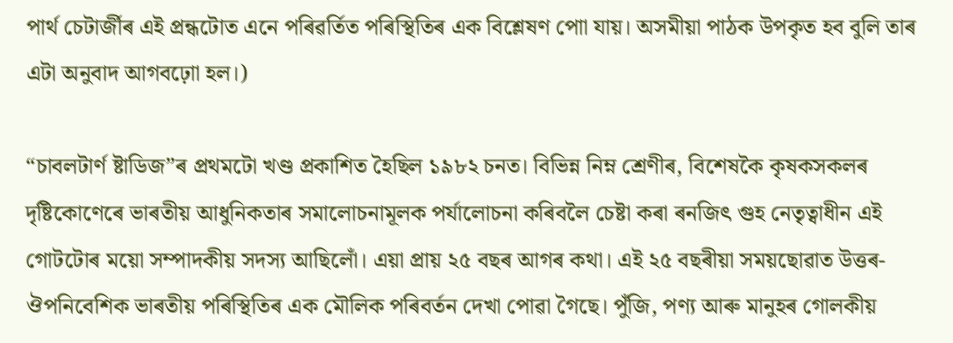পার্থ চেটার্জীৰ এই প্রন্ধটোত এনে পৰিৱর্তিত পৰিস্থিতিৰ এক বিশ্লেষণ পোা যায়। অসমীয়া পাঠক উপকৃত হব বুলি তাৰ এটা অনুবাদ আগবঢ়োা হল।)

“চাবলটার্ণ ষ্টাডিজ”ৰ প্রথমটো খণ্ড প্রকাশিত হৈছিল ১৯৮২ চনত। বিভিন্ন নিম্ন শ্রেণীৰ, বিশেষকৈ কৃষকসকলৰ দৃষ্টিকোণেৰে ভাৰতীয় আধুনিকতাৰ সমালোচনামূলক পর্যালোচনা কৰিবলৈ চেষ্টা কৰা ৰনজিৎ গুহ নেতৃত্বাধীন এই গোটটোৰ ময়ো সম্পাদকীয় সদস্য আছিলোঁ। এয়া প্রায় ২৫ বছৰ আগৰ কথা। এই ২৫ বছৰীয়া সময়ছোৱাত উত্তৰ-ঔপনিবেশিক ভাৰতীয় পৰিস্থিতিৰ এক মৌলিক পৰিবর্তন দেখা পোৱা গৈছে। পুঁজি, পণ্য আৰু মানুহৰ গোলকীয়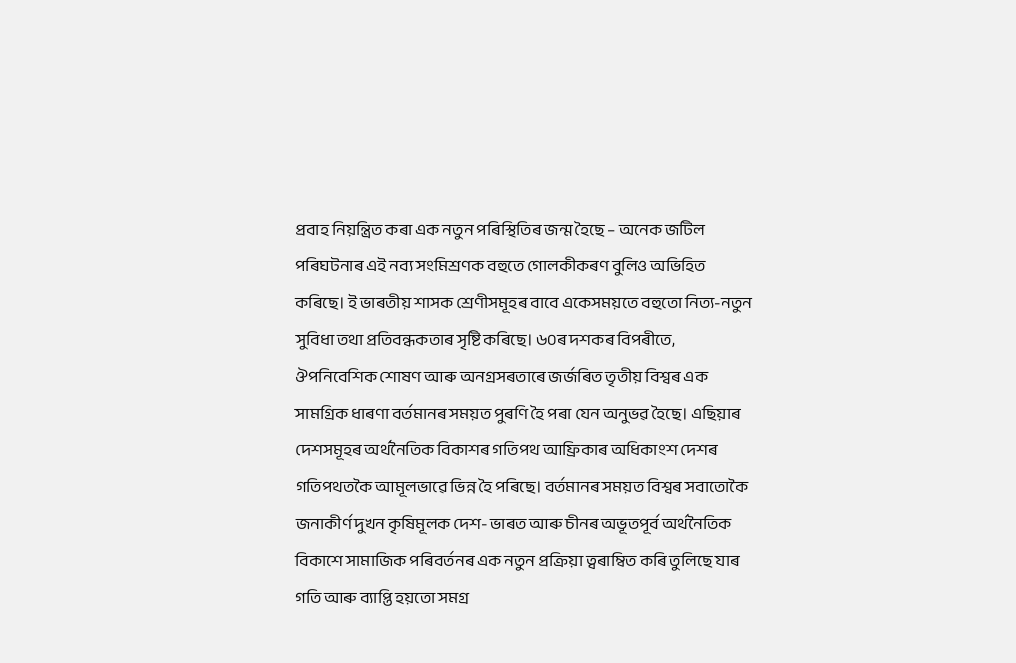প্রবাহ নিয়ন্ত্রিত কৰা এক নতুন পৰিস্থিতিৰ জন্ম হৈছে – অনেক জটিল পৰিঘটনাৰ এই নব্য সংমিশ্রণক বহুতে গোলকীকৰণ বুলিও অভিহিত কৰিছে। ই ভাৰতীয় শাসক শ্রেণীসমূহৰ বাবে একেসময়তে বহুতো নিত্য-নতুন সুবিধা তথা প্রতিবন্ধকতাৰ সৃষ্টি কৰিছে। ৬০ৰ দশকৰ বিপৰীতে, ঔপনিবেশিক শোষণ আৰু অনগ্রসৰতাৰে জর্জৰিত তৃতীয় বিশ্বৰ এক সামগ্রিক ধাৰণা বর্তমানৰ সময়ত পুৰণি হৈ পৰা যেন অনুভৱ হৈছে। এছিয়াৰ দেশসমূহৰ অর্থনৈতিক বিকাশৰ গতিপথ আফ্রিকাৰ অধিকাংশ দেশৰ গতিপথতকৈ আমূলভাৱে ভিন্ন হৈ পৰিছে। বর্তমানৰ সময়ত বিশ্বৰ সবাতোকৈ জনাকীর্ণ দুখন কৃষিমূলক দেশ- ভাৰত আৰু চীনৰ অভূতপূর্ব অর্থনৈতিক বিকাশে সামাজিক পৰিবর্তনৰ এক নতুন প্রক্রিয়া ত্বৰাম্বিত কৰি তুলিছে যাৰ গতি আৰু ব্যাপ্তি হয়তো সমগ্র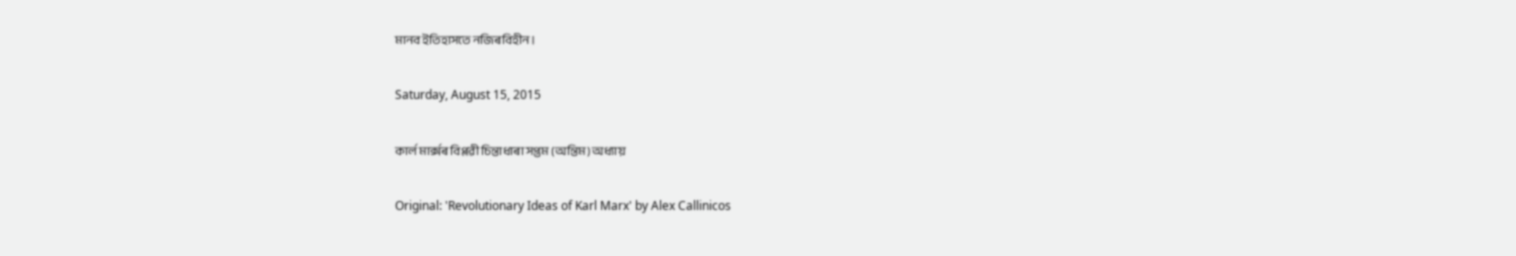মানব ইতিহাসতে নজিৰবিহীন।

Saturday, August 15, 2015

কার্ল মার্ক্সৰ বিপ্লৱী চিন্তাধাৰা সপ্তম (অন্তিম) অধ্যায়

Original: 'Revolutionary Ideas of Karl Marx' by Alex Callinicos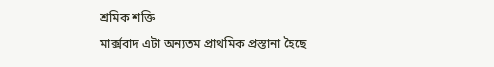শ্রমিক শক্তি
মার্ক্সবাদ এটা অন্যতম প্রাথমিক প্রস্তানা হৈছে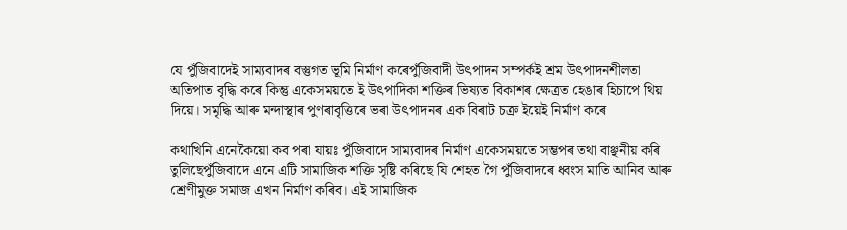যে পুঁজিবাদেই সাম্যবাদৰ বস্তুগত ভূমি নির্মাণ কৰেপুঁজিবাদী উৎপাদন সম্পর্কই শ্রম উৎপাদনশীলতা অতিপাত বৃদ্ধি কৰে কিন্তু একেসময়তে ই উৎপাদিকা শক্তিৰ ভিষ্যত বিকাশৰ ক্ষেত্রত হেঙাৰ হিচাপে থিয় দিয়ে। সমৃদ্ধি আৰু মন্দাস্থাৰ পুণৰাবৃত্তিৰে ভৰা উৎপাদনৰ এক বিৰাট চক্র ইয়েই নির্মাণ কৰে

কথাখিনি এনেকৈয়ো কব পৰা যায়ঃ পুঁজিবাদে সাম্যবাদৰ নির্মাণ একেসময়তে সম্ভপৰ তথা বাঞ্ছনীয় কৰি তুলিছেপুঁজিবাদে এনে এটি সামাজিক শক্তি সৃষ্টি কৰিছে যি শেহত গৈ পুঁজিবাদৰে ধ্বংস মাতি আনিব আৰু শ্রেণীমুক্ত সমাজ এখন নির্মাণ কৰিব। এই সামাজিক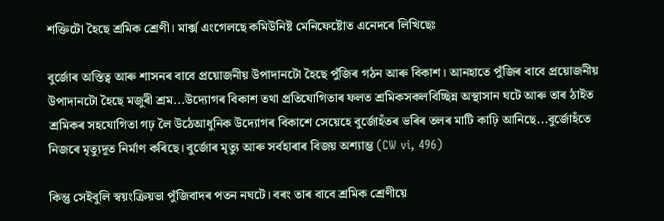শক্তিটো হৈছে শ্রমিক শ্রেণী। মার্ক্স এংগেলছে কমিউনিষ্ট মেনিফেষ্টোত এনেদৰে লিখিছেঃ

বুর্জোৰ অস্তিত্ব আৰু শাসনৰ বাবে প্রয়োজনীয় উপাদানটো হৈছে পুঁজিৰ গঠন আৰু বিকাশ। আনহাতে পুঁজিৰ বাবে প্রয়োজনীয় উপাদানটো হৈছে মজুৰী শ্রম...উদ্যোগৰ বিকাশ তথা প্রতিযোগিতাৰ ফলত শ্রমিকসকলবিচ্ছিন্ন অস্থাসান ঘটে আৰু তাৰ ঠাইত শ্রমিকৰ সহযোগিতা গঢ় লৈ উঠেআধুনিক উদ্যোগৰ বিকাশে সেয়েহে বুর্জোহঁতৰ ভৰিৰ তলৰ মাটি কাঢ়ি আনিছে...বুর্জোহঁতে নিজৰে মৃত্যুদূত নির্মাণ কৰিছে। বুর্জোৰ মৃত্যু আৰু সর্বহাৰাৰ বিজয় অশ্যাম্ভ (CW vi, 496)

কিন্তু সেইবুলি স্বয়ংক্রিয়ভা পুঁজিবাদৰ পতন নঘটে। বৰং তাৰ বাবে শ্রমিক শ্রেণীয়ে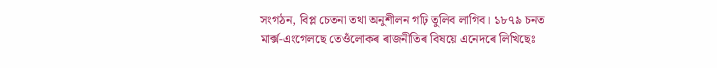সংগঠন, বিপ্ল চেতনা তথা অনুশীলন গঢ়ি তুলিব লাগিব। ১৮৭৯ চনত মার্ক্স-এংগেলছে তেওঁলোকৰ ৰাজনীতিৰ বিষয়ে এনেদৰে লিখিছেঃ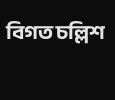বিগত চল্লিশ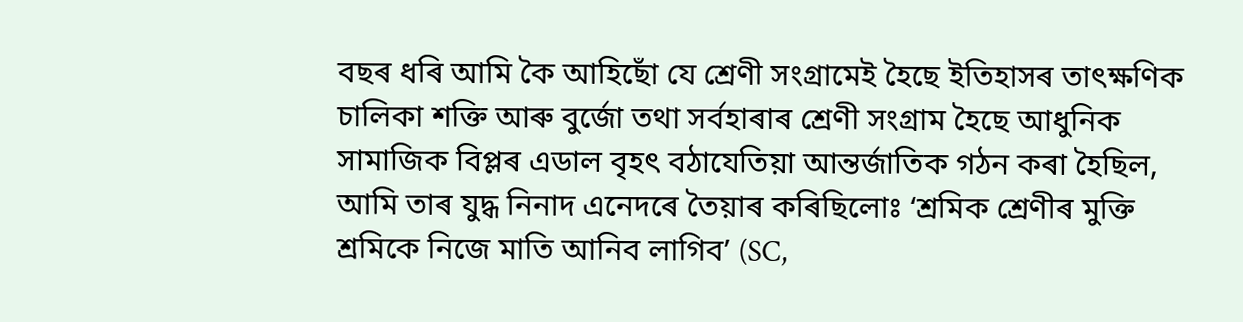বছৰ ধৰি আমি কৈ আহিছোঁ যে শ্রেণী সংগ্রামেই হৈছে ইতিহাসৰ তাৎক্ষণিক চালিকা শক্তি আৰু বুর্জো তথা সর্বহাৰাৰ শ্রেণী সংগ্রাম হৈছে আধুনিক সামাজিক বিপ্লৰ এডাল বৃহৎ বঠাযেতিয়া আন্তর্জাতিক গঠন কৰা হৈছিল, আমি তাৰ যুদ্ধ নিনাদ এনেদৰে তৈয়াৰ কৰিছিলোঃ ‘শ্রমিক শ্রেণীৰ মুক্তি শ্রমিকে নিজে মাতি আনিব লাগিব’ (SC,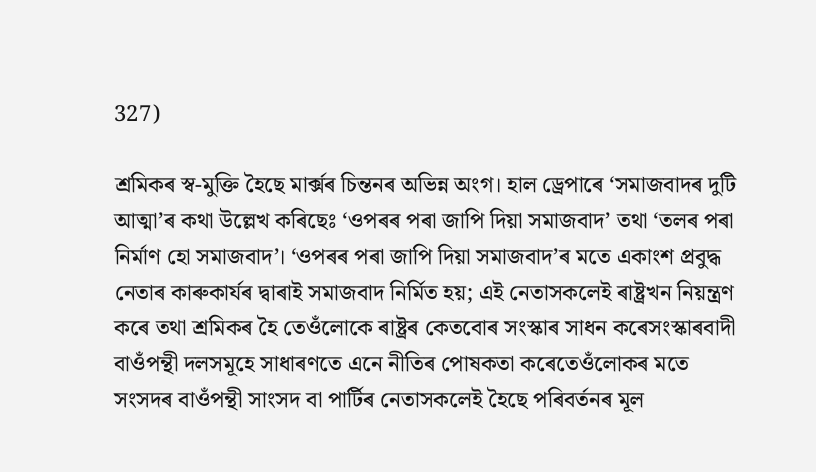327)

শ্রমিকৰ স্ব-মুক্তি হৈছে মার্ক্সৰ চিন্তনৰ অভিন্ন অংগ। হাল ড্রেপাৰে ‘সমাজবাদৰ দুটি আত্মা’ৰ কথা উল্লেখ কৰিছেঃ ‘ওপৰৰ পৰা জাপি দিয়া সমাজবাদ’ তথা ‘তলৰ পৰা নির্মাণ হো সমাজবাদ’। ‘ওপৰৰ পৰা জাপি দিয়া সমাজবাদ’ৰ মতে একাংশ প্রবুদ্ধ নেতাৰ কাৰুকার্যৰ দ্বাৰাই সমাজবাদ নির্মিত হয়; এই নেতাসকলেই ৰাষ্ট্রখন নিয়ন্ত্রণ কৰে তথা শ্রমিকৰ হৈ তেওঁলোকে ৰাষ্ট্রৰ কেতবোৰ সংস্কাৰ সাধন কৰেসংস্কাৰবাদী বাওঁপন্থী দলসমূহে সাধাৰণতে এনে নীতিৰ পোষকতা কৰেতেওঁলোকৰ মতে সংসদৰ বাওঁপন্থী সাংসদ বা পার্টিৰ নেতাসকলেই হৈছে পৰিবর্তনৰ মূল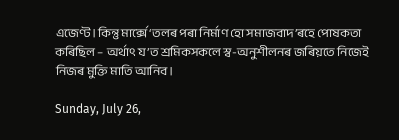এজেণ্ট। কিন্তু মার্ক্সে ‘তলৰ পৰা নির্মাণ হো সমাজবাদ’ৰহে পোষকতা কৰিছিল – অর্থাৎ য’ত শ্রমিকসকলে স্ব-অনুশীলনৰ জৰিয়তে নিজেই নিজৰ মুক্তি মাতি আনিব।

Sunday, July 26,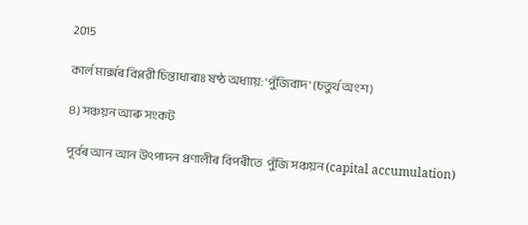2015

কার্ল মার্ক্সৰ বিপ্লৱী চিন্তাধাৰাঃ ষষ্ঠ অধ্যায়: 'পুঁজিবাদ' (চতুর্থ অংশ)

৪) সঞ্চয়ন আৰু সংকট

পূর্বৰ আন আন উৎপাদন প্রণালীৰ বিপৰীতে  পুঁজি সঞ্চয়ন(capital accumulation)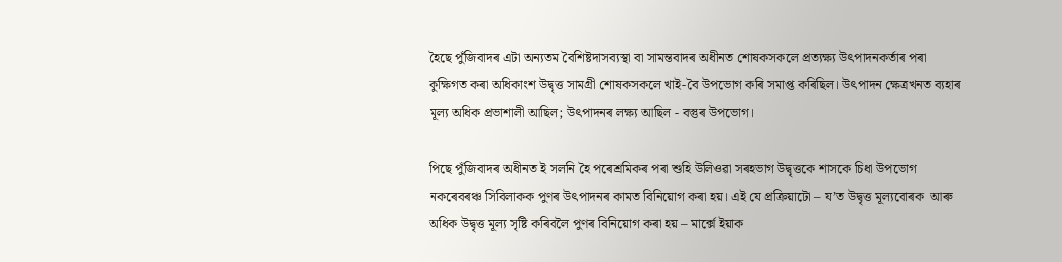হৈছে পুঁজিবাদৰ এটা অন্যতম বৈশিষ্টদাসব্যস্থা বা সামন্তবাদৰ অধীনত শোষকসকলে প্রত্যক্ষ্য উৎপাদনকর্তাৰ পৰা কুক্ষিগত কৰা অধিকাংশ উদ্বৃত্ত সামগ্রী শোষকসকলে খাই-বৈ উপভোগ কৰি সমাপ্ত কৰিছিল। উৎপাদন ক্ষেত্রখনত ব্যহাৰ মূল্য অধিক প্রভাশালী আছিল; উৎপাদনৰ লক্ষ্য আছিল - বস্তুৰ উপভোগ।

পিছে পুঁজিবাদৰ অধীনত ই সলনি হৈ পৰেশ্রমিকৰ পৰা শুহি উলিওৱা সৰহভাগ উদ্বৃত্তকে শাসকে চিধা উপভোগ নকৰেবৰঞ্চ সিবিলাকক পুণৰ উৎপাদনৰ কামত বিনিয়োগ কৰা হয়। এই যে প্রক্রিয়াটো – য’ত উদ্বৃত্ত মূল্যবোৰক  আৰু অধিক উদ্বৃত্ত মূল্য সৃষ্টি কৰিবলৈ পুণৰ বিনিয়োগ কৰা হয় – মার্ক্সে ইয়াক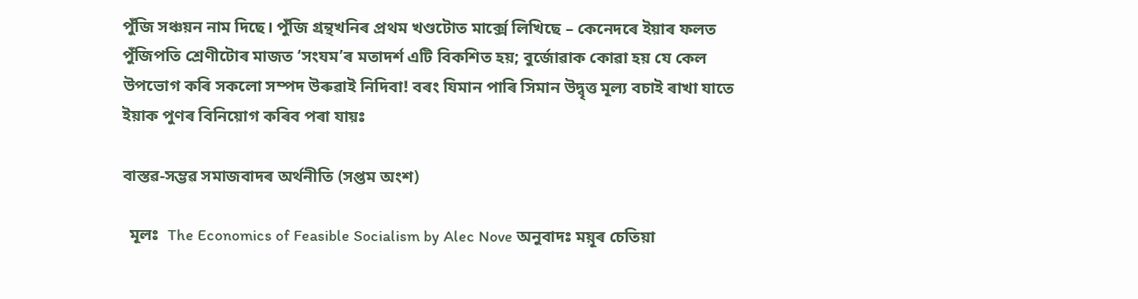পুঁজি সঞ্চয়ন নাম দিছে। পুঁজি গ্রন্থখনিৰ প্রথম খণ্ডটোত মার্ক্সে লিখিছে – কেনেদৰে ইয়াৰ ফলত পুঁজিপতি শ্রেণীটোৰ মাজত ‘সংযম’ৰ মতাদর্শ এটি বিকশিত হয়; বুর্জোৱাক কোৱা হয় যে কেল উপভোগ কৰি সকলো সম্পদ উৰুৱাই নিদিবা! বৰং যিমান পাৰি সিমান উদ্বৃত্ত মূল্য বচাই ৰাখা যাতে ইয়াক পুণৰ বিনিয়োগ কৰিব পৰা যায়ঃ

বাস্তৱ-সম্ভৱ সমাজবাদৰ অর্থনীতি (সপ্তম অংশ)

  মূলঃ  The Economics of Feasible Socialism by Alec Nove অনুবাদঃ ময়ূৰ চেতিয়া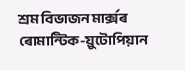শ্রম বিভাজন মার্ক্সৰ ৰোমান্টিক-য়ুটোপিয়ান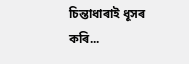চিন্তাধাৰাই ধূসৰ কৰি...